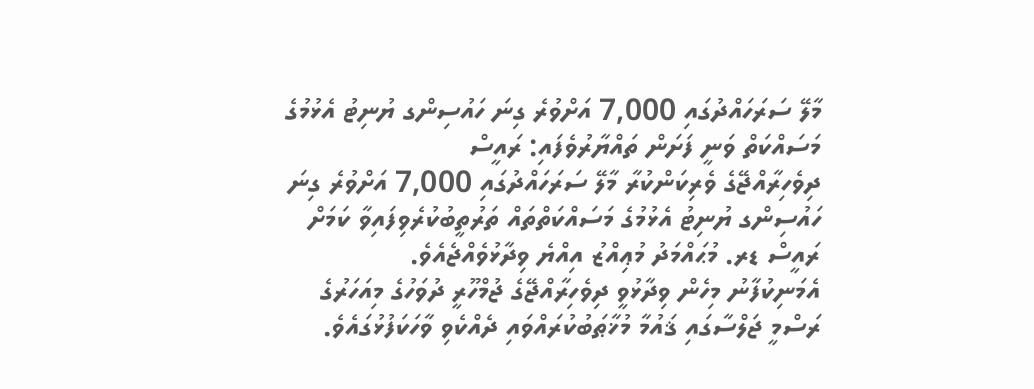މާލޭ ސަރަހައްދުގައި 7,000 އަށްވުރެ ގިނަ ހައުސިންގ ޔުނިޓު އެޅުމުގެ މަސައްކަތް ވަނީ ފަށަން ތައްޔާރުވެފައި: ރައީސް
ދިވެހިރާއްޖޭގެ ވެރިކަންކުރާ މާލޭ ސަރަހައްދުގައި 7,000 އަށްވުރެ ގިނަ ހައުސިންގ ޔުނިޓު އެޅުމުގެ މަސައްކަތްތައް ތަރުތީބުކުރެވިފައިވާ ކަމަށް ރައީސް ޑރ. މުޙައްމަދު މުޢިއްޒު އިއްޔެ ވިދާޅުވެއްޖެއެވެ.
އެމަނިކުފާނު މިހެން ވިދާޅުވީ ދިވެހިރާއްޖޭގެ ޖުމްހޫރީ ދުވަހުގެ މިއަހަރުގެ ރަސްމީ ޖަލްސާގައި ޤައުމާ މުޚާޠަބުކުރައްވައި ދެއްކެވި ވާހަކަފުޅުގައެވެ.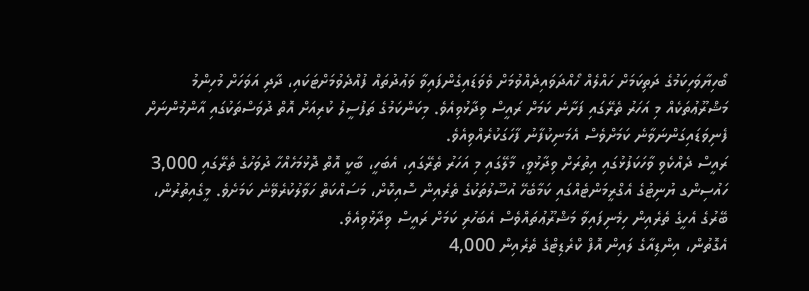ބޯހިޔާވަހިކަމުގެ ދަތިކަމަށް ހައްލެއް ހޯއްދަވައިދެއްވުމަށް ވެވަޑައިގެންފައިވާ ވަޢުދުތައް ފުއްދެވުމަށްޓަކައި، ދާދި އަވަހަށް މުހިންމު މަޝްރޫޢުތަކެއް މި އަހަރު ތެރޭގައި ފަށާނެ ކަމަށް ރައީސް ވިދާޅުވިއެވެ. މިކަންކަމުގެ ތަފުސީލު ކުރިއަށް އޮތް ދުވަސްތަކުގައި އާންމުންނަށް ފެނިވަޑައިގަންނަވާނެ ކަމަށްވެސް އެމަނިކުފާނު ފާހަގަކުރެއްވިއެވެ.
ރައީސް ދެއްކެވި ވާހަކަފުޅުގައި އިތުރަށް ވިދާޅުވީ، މާލޭގައި މި އަހަރު ތެރޭގައި، އެބަހީ، ބާކީ އޮތް ދޮޅުމަހެއްހާ ދުވަހުގެ ތެރޭގައި 3,000 ހައުސިންގ ޔުނިޓުގެ އެގްރީމަންޓެއްގައި ކަމާބެހޭ އުސޫލުތަކުގެ ތެރެއިން ސޮއިކޮށް، މަސައްކަތް ހަވާލުކުރެވޭނެ ކަމަށެވެ. މީގެއިތުރުން، ބޭރުގެ އެހީގެ ތެރެއިން ހިމެނިފައިވާ މަޝްރޫޢުތައްވެސް އެބަހުރި ކަމަށް ރައީސް ވިދާޅުވިއެވެ.
އެގޮތުން، އިންޑިއާގެ ލައިން އޮފް ކްރެޑިޓްގެ ތެރެއިން 4,000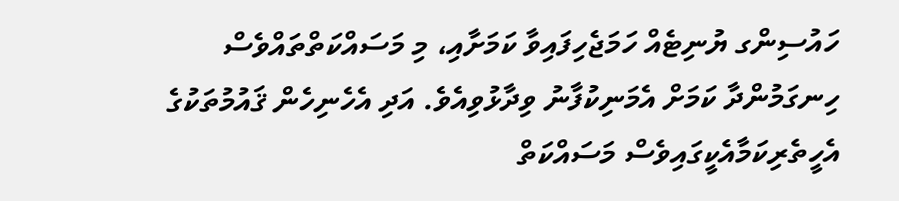ހައުސިންގ ޔުނިޓެއް ހަމަޖެހިފައިވާ ކަމަށާއި، މި މަސައްކަތްތައްވެސް ހިނގަމުންދާ ކަމަށް އެމަނިކުފާނު ވިދާޅުވިއެވެ. އަދި އެހެނިހެން ޤައުމުތަކުގެ އެހީތެރިކަމާއެކީގައިވެސް މަސައްކަތް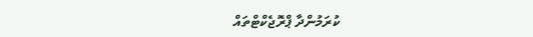ކުރަމުންދާ ޕްރޮޖެކްޓްތައް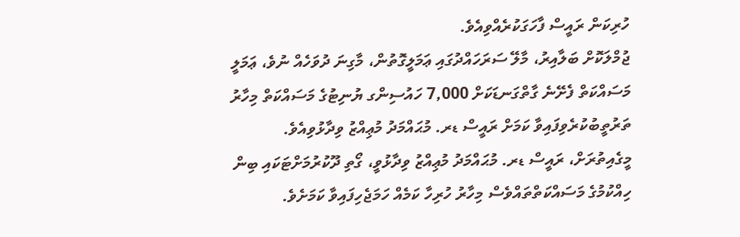ހުރިކަން ރައީސް ފާހަގަކުރެއްވިއެވެ.
ޖުމްލަކޮށް ބަލާއިރު، މާލޭ ސަރަހައްދުގައި ޢަމަލީގޮތުން، މާގިނަ ދުވަހެއް ނުވެ، ޢަމަލީ މަސައްކަތް ފެށޭނެ ގާތްގަނޑަކަށް 7,000 ހައުސިންގ ޔުނިޓުގެ މަސައްކަތް މިހާރު ތަރުތީބުކުރެވިފައިވާ ކަމަށް ރައީސް ޑރ. މުޙައްމަދު މުޢިއްޒު ވިދާޅުވިއެވެ.
މީގެއިތުރަށް، ރައީސް ޑރ. މުޙައްމަދު މުޢިއްޒު ވިދާޅުވީ، ގޯތި ދޫކުރުމަށްޓަކައި ބިން ހިއްކުމުގެ މަސައްކަތްތައްވެސް މިހާރު ހުރިހާ ކަމެއް ހަމަޖެހިފައިވާ ކަމަށެވެ.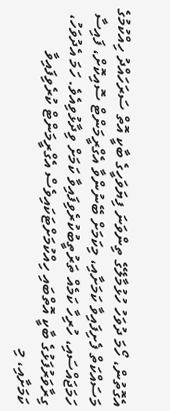އެގޮތުން، ހޯމަ ދުވަހު ހުޅުމާލޭގެ ތިންވަނަ ފިޔަވަހީގެ ބާކީ އޮތް ސަރަހައްދު ހިއްކުމުގެ މަސައްކަތް ފެށިފައިވާ ކަމަށާއި، މިކަމަށް ބޭނުންވާ އެގްރީމަންޓް ސޮއިކޮށް، ފައިސާ ހަމަޖައްސައި، ހުރިހާ ކަމެއް ތަރުތީބުކުރެވިފައިވާ ކަމަށް ވިދާޅުވިއެވެ. ހަމަ އެދުވަހު، ގިރާވަރުފަޅުގެ ބާކީ އޮތްބައި ހިއްކުމަށްޓަކައިވެސް އެގްރީމަންޓް ކުރެވިފައިވާ ކަމަށާއި، މި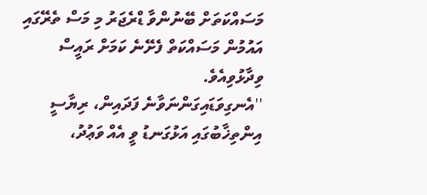މަސައްކަތަށް ބޭނުންވާ ޑްރެޖަރު މި މަސް ތެރޭގައި އައުމުން މަސައްކަތް ފެށޭނެ ކަމަށް ރައީސް ވިދާޅުވިއެވެ.
''އެނގިވަޑައިގަންނަވާނެ ފަދައިން، ރިޔާސީ އިންތިޚާބުގައި އަޅުގަނޑު ވީ އެއް ވަޢުދު،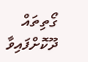ގޯތިތައް ދޫކޮށްފައިވާ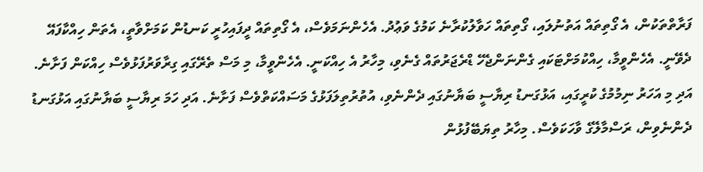ފަރާތްތަކުން، އެ ގޯތިތައް އަތުނުލައި، ގޯތިތައް ހަވާލުކުރާނެ ކަމުގެ ވަޢުދު. އެހެންނަމަވެސް، އެ ގޯތިތައް ދީފައިހުރީ ކަނޑުން ކަމަށްވާތީ، އެތަން ހިއްކާފައޭ ދެވޭނީ. އެހެންވީމާ، ހިއްކުމަށްޓަކައި ގެންނަންޖެހޭ ޑްރެޖަރުތައް ގެނެވި، މިހާރު އެ ހިއްކަނީ. އެހެންވީމާ، މި މަސް ތެރޭގައި ގިރާވަރުފަޅުވެސް ހިއްކަން ފަށާނެ. އަދި މި އަހަރު ނިމުމުގެ ކުރީގައި، އަޅުގަނޑު ރިޔާސީ ބަޔާނުގައި ދެންނެވި، އުތުރުތިލަފަޅުގެ މަސައްކަތްވެސް ފަށާނެ. އަދި ހަމަ ރިޔާސީ ބަޔާނުގައި އަޅުގަނޑު ދެންނެވިން، ރަސްމާލޭގެ ވާހަކަވެސް. މިހާރު ތިޔަބޭފުޅުން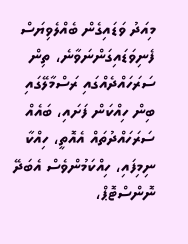މިއަދު ވަޑައިގެން ބެއްލެވިޔަސް ފެނިވަޑައިގަންނަވާނެ، ތިން ސަރަހައްދެއްގައި ރަސްމާލޭގައި ބިން ހިއްކަން ފަށައި، ބައެއް ސަރަހައްދުތައް އެއޮތީ، ހިއްކާ ނިމިފައި، ހިއްކަމުންވެސް އެބަދޭ ނޮންސްޓޮޕް،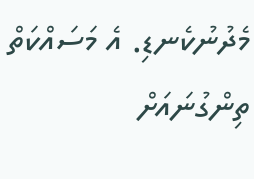މެދުނުކެނޑި. އެ މަސައްކަތް ތިންގުނައަށް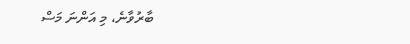ބާރުވާނެ، މި އަންނަ މަސް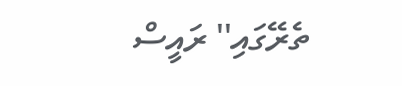ތެރޭގައި'' ރައީސް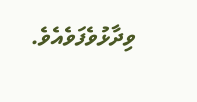ވިދާޅުވެފަވެއެވެ.